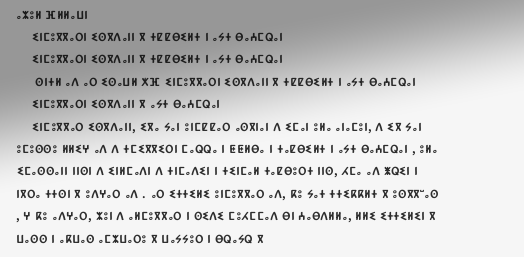ⴰⵣⵓⵍ ⴼⵍⵍⴰⵡⵏ
    ⵉⵏⵎⵓⴳⴳⴰⵔⵏ ⵉⵙⴳⴷⴰⵏⵏ ⴳ ⵜⵇⵇⴱⵉⵍⵜ ⵏ ⴰⵢⵜ ⴱⴰⵄⵎⵕⴰⵏ
    ⵉⵏⵎⵓⴳⴳⴰⵔⵏ ⵉⵙⴳⴷⴰⵏⵏ ⴳ ⵜⵇⵇⴱⵉⵍⵜ ⵏ ⴰⵢⵜ ⴱⴰⵄⵎⵕⴰⵏ
     ⵙⵏⵜⵍ ⴰⴷ ⴰⵔ ⵉⵙⴰⵡⵍ ⵅⴼ ⵉⵏⵎⵓⴳⴳⴰⵔⵏ ⵉⵙⴳⴷⴰⵏⵏ ⴳ ⵜⵇⵇⴱⵉⵍⵜ ⵏ ⴰⵢⵜ ⴱⴰⵄⵎⵕⴰⵏ
    ⵉⵏⵎⵓⴳⴳⴰⵔⵏ ⵉⵙⴳⴷⴰⵏⵏ ⴳ ⴰⵢⵜ ⴱⴰⵄⵎⵕⴰⵏ
    ⵉⵏⵎⵓⴳⴳⴰⵔ ⵉⵙⴳⴷⴰⵏⵏ, ⵉⴳⴰ ⵢⴰⵏ ⵓⵏⵎⵇⵇⴰⵔ ⴰⵙⴳⵏⴰⵏ ⴷ ⵉⵎⴰⵏ ⵓⵍⴰ ⴰⵏⴰⵎⵓⵏ, ⴷ ⵉⴳ ⵢⴰⵏ ⵓⵎⵓⵙⵙⵓ ⵍⵍⵉⵖ ⴰⴷ ⴷ ⵜⵎⵉⴳⴳⵉⵔⵏ ⵎⴰⵕⵕⴰ ⵏ ⵟⵟⵍⴱⴰ ⵏ ⵜⴰⵇⴱⵉⵍⵜ ⵏ ⴰⵢⵜ ⴱⴰⵄⵎⵕⴰⵏ , ⵓⵍⴰ ⵉⵎⴰⵙⵙⴰⵏⵏ ⵏⵏⵙⵏ ⴷ ⵉⵏⵍⵎⴰⴷⵏ ⴷ ⵜⵏⵎⴰⴷⵉⵏ ⵏ ⵜⵉⵏⵎⴰⵍ ⵜⴰⵇⴱⵓⵔⵜ ⵏⵏⵙ, ⵃⵎⴰ ⴰⴷ ⵥⵕⵉⵏ ⵏ ⵏⴳⵔⴰ ⵜⵜⵙⵏ ⴳ ⵓⴷⵖⴰⵔ ⴰⴷ . ⴰⵔ ⵉⵜⵜⵉⵍⵉ ⵓⵏⵎⵓⴳⴳⴰⵔ ⴰⴷ, ⴽⵓ ⵢⴰⵜ ⵜⵜⵉⴽⴽⵍⵜ ⴳ ⵓⵙⴳⴳⵯⴰⵙ , ⵖ ⴽⵓ ⴰⴷⵖⴰⵔ, ⵣⵓⵏ ⴷ ⴰⵍⵎⵓⴳⴳⴰⵔ ⵏ ⵙⵉⴷⵉ ⵎⵓⵃⵎⵎⴰⴷ ⴱⵏ ⵄⴰⴱⴷⵍⵍⴰ, ⵍⵍⵉ ⵉⵜⵜⵉⵍⵉⵏ ⴳ ⵡⴰⵙⵙ ⵏ ⴰⴽⵡⴰⵙ ⴰⵎⵣⵡⴰⵔⵓ ⴳ ⵡⴰⵢⵢⵓⵔ ⵏ ⴱⵕⴰⵢⵕ ⴳ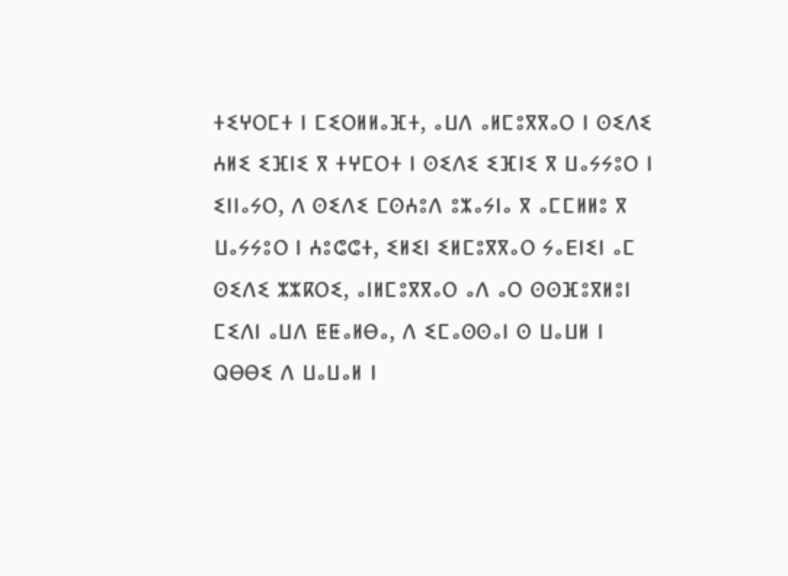ⵜⵉⵖⵔⵎⵜ ⵏ ⵎⵉⵔⵍⵍⴰⴼⵜ, ⴰⵡⴷ ⴰⵍⵎⵓⴳⴳⴰⵔ ⵏ ⵙⵉⴷⵉ ⵄⵍⵉ ⵉⴼⵏⵉ ⴳ ⵜⵖⵎⵔⵜ ⵏ ⵙⵉⴷⵉ ⵉⴼⵏⵉ ⴳ ⵡⴰⵢⵢⵓⵔ ⵏ ⵉⵏⵏⴰⵢⵔ, ⴷ ⵙⵉⴷⵉ ⵎⵙⵄⵓⴷ ⵓⵣⴰⵢⵏⴰ ⴳ ⴰⵎⵎⵍⵍⵓ ⴳ ⵡⴰⵢⵢⵓⵔ ⵏ ⵄⵓⵛⵛⵜ, ⵉⵍⵉⵏ ⵉⵍⵎⵓⴳⴳⴰⵔ ⵢⴰⴹⵏⵉⵏ ⴰⵎ ⵙⵉⴷⵉ ⵣⵣⴽⵔⵉ, ⴰⵏⵍⵎⵓⴳⴳⴰⵔ ⴰⴷ ⴰⵔ ⵙⵙⴼⵓⴳⵍⵓⵏ ⵎⵉⴷⵏ ⴰⵡⴷ ⵟⵟⴰⵍⴱⴰ, ⴷ ⵉⵎⴰⵙⵙⴰⵏ ⵙ ⵡⴰⵡⵍ ⵏ ⵕⴱⴱⵉ ⴷ ⵡⴰⵡⴰⵍ ⵏ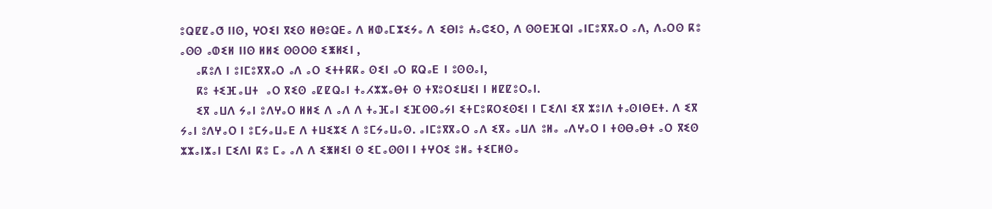ⵓⵕⵇⵇⴰⵚ ⵏⵏⵙ, ⵖⵔⵉⵏ ⴳⵉⵙ ⵍⴱⵓⵕⴹⴰ ⴷ ⵍⵀⴰⵎⵣⵉⵢⴰ ⴷ ⵉⴱⵏⵓ ⵄⴰⵛⵉⵔ, ⴷ ⵙⵙⴹⴼⵕⵏ ⴰⵏⵎⵓⴳⴳⴰⵔ ⴰⴷ, ⴷⴰⵔⵙ ⴽⵓ ⴰⵙⵙ ⴰⵀⵉⵍ ⵏⵏⵙ ⵍⵍⵉ ⵙⵙⵔⵙ ⵉⵥⵍⵉⵏ ,
    ⴰⴽⵓⴷ ⵏ ⵓⵏⵎⵓⴳⴳⴰⵔ ⴰⴷ ⴰⵔ ⵉⵜⵜⴽⴽⴰ ⵙⵉⵏ ⴰⵔ ⴽⵕⴰⴹ ⵏ ⵓⵙⵙⴰⵏ,
    ⴽⵓ ⵜⵉⴼⴰⵡⵜ  ⴰⵔ ⴳⵉⵙ ⴰⵇⵇⵕⴰⵏ ⵜⴰⵃⵣⵣⴰⴱⵜ ⵙ ⵜⴳⵓⵔⵉⵡⵉⵏ ⵏ ⵍⵇⵇⵓⵔⴰⵏ.
    ⵉⴳ ⴰⵡⴷ ⵢⴰⵏ ⵓⴷⵖⴰⵔ ⵍⵍⵉ ⴷ ⴰⴷ ⴷ ⵜⴰⴼⴰⵏ ⵉⴼⵙⵙⴰⵢⵏ ⵉⵜⵎⵓⴽⵔⵉⵙⵉⵏ ⵏ ⵎⵉⴷⵏ ⵉⴳ ⵣⵓⵏⴷ ⵜⴰⵙⵏⴱⴹⵜ. ⴷ ⵉⴳ ⵢⴰⵏ ⵓⴷⵖⴰⵔ ⵏ ⵓⵎⵢⴰⵡⴰⴹ ⴷ ⵜⵡⵉⵣⵉ ⴷ ⵓⵎⵢⴰⵡⴰⵙ. ⴰⵏⵎⵓⴳⴳⴰⵔ ⴰⴷ ⵉⴳⴰ ⴰⵡⴷ ⵓⵍⴰ ⴰⴷⵖⴰⵔ ⵏ ⵜⵙⴱⴰⴱⵜ ⴰⵔ ⴳⵉⵙ ⵣⵣⴰⵏⵣⴰⵏ ⵎⵉⴷⵏ ⴽⵓ ⵎⴰ ⴰⴷ ⴷ ⵉⵥⵍⵉⵏ ⵙ ⵉⵎⴰⵙⵙⵏ ⵏ ⵜⵖⵔⵉ ⵓⵍⴰ ⵜⵉⵎⵍⵙⴰ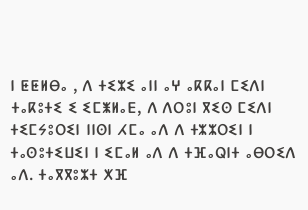ⵏ ⵟⵟⵍⴱⴰ , ⴷ ⵜⵉⵣⵉ ⴰⵏⵏ ⴰⵖ ⴰⴽⴽⴰⵏ ⵎⵉⴷⵏ ⵜⴰⴽⵓⵜⵉ ⵉ ⵉⵎⵥⵍⴰⴹ, ⴷ ⴷⵔⵓⵏ ⴳⵉⵙ ⵎⵉⴷⵏ ⵜⵉⵎⵢⵓⵔⵉⵏ ⵏⵏⵙⵏ ⵃⵎⴰ ⴰⴷ ⴷ ⵜⵣⵣⵔⵉⵏ ⵏ ⵜⴰⵙⵓⵜⵉⵡⵉⵏ ⵏ ⵉⵎⴰⵍ ⴰⴷ ⴷ ⵜⴼⴰⵕⵏⵜ ⴰⴱⵔⵉⴷ ⴰⴷ. ⵜⴰⴳⴳⵓⵣⵜ ⵅⴼ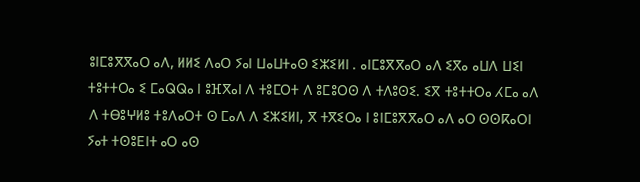ⵓⵏⵎⵓⴳⴳⴰⵔ ⴰⴷ, ⵍⵍⵉ ⴷⴰⵔ ⵢⴰⵏ ⵡⴰⵡⵜⴰⵙ ⵉⵣⵉⵍⵏ . ⴰⵏⵎⵓⴳⴳⴰⵔ ⴰⴷ ⵉⴳⴰ ⴰⵡⴷ ⵡⵉⵏ ⵜⵓⵜⵜⵔⴰ ⵉ ⵎⴰⵕⵕⴰ ⵏ ⵓⴼⴳⴰⵏ ⴷ ⵜⵓⵎⵔⵜ ⴷ ⵓⵎⵓⵔⵙ ⴷ ⵜⴷⵓⵙⵉ. ⵉⴳ ⵜⵓⵜⵜⵔⴰ ⵃⵎⴰ ⴰⴷ ⴷ ⵜⴱⵓⵖⵍⵓ ⵜⵓⴷⴰⵔⵜ ⵙ ⵎⴰⴷ ⴷ ⵉⵣⵉⵍⵏ, ⴳ ⵜⴳⵉⵔⴰ ⵏ ⵓⵏⵎⵓⴳⴳⴰⵔ ⴰⴷ ⴰⵔ ⵙⵙⴽⴰⵔⵏ ⵢⴰⵜ ⵜⵙⵓⴹⵏⵜ ⴰⵔ ⴰⵙ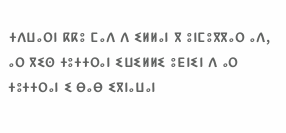ⵜⴷⵡⴰⵔⵏ ⴽⴽⵓ ⵎⴰⴷ ⴷ ⵉⵍⵍⴰⵏ ⴳ ⵓⵏⵎⵓⴳⴳⴰⵔ ⴰⴷ, ⴰⵔ ⴳⵉⵙ ⵜⵓⵜⵜⵔⴰⵏ ⵉⵡⵉⵍⵍⵉ ⵓⴹⵏⵉⵏ ⴷ ⴰⵔ ⵜⵓⵜⵜⵔⴰⵏ ⵉ ⴱⴰⴱ ⵉⴳⵏⴰⵡⴰⵏ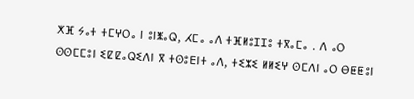ⵅⴼ ⵢⴰⵜ ⵜⵎⵖⵔⴰ ⵏ ⵓⵏⵥⴰⵕ, ⵃⵎⴰ ⴰⴷ ⵜⴼⵍⵓⵊⵊⵓ ⵜⴳⴰⵎⴰ . ⴷ ⴰⵔ ⵙⵙⵎⵎⵓⵏ ⵉⵇⵇⴰⵕⵉⴷⵏ ⴳ ⵜⵙⵓⴹⵏⵜ ⴰⴷ, ⵜⵉⵣⵉ ⵍⵍⵉⵖ ⵙⵎⴷⵏ ⴰⵔ ⴱⵟⵟⵓⵏ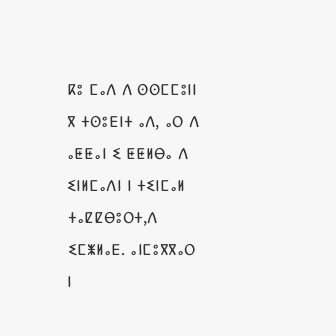ⴽⵓ ⵎⴰⴷ ⴷ ⵙⵙⵎⵎⵓⵏⵏ ⴳ ⵜⵙⵓⴹⵏⵜ ⴰⴷ, ⴰⵔ ⴷ ⴰⵟⵟⴰⵏ ⵉ ⵟⵟⵍⴱⴰ ⴷ ⵉⵏⵍⵎⴰⴷⵏ ⵏ ⵜⵉⵏⵎⴰⵍ ⵜⴰⵇⵇⴱⵓⵔⵜ,ⴷ ⵉⵎⵥⵍⴰⴹ. ⴰⵏⵎⵓⴳⴳⴰⵔ ⵏ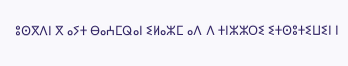ⵓⵙⴳⴷⵏ ⴳ ⴰⵢⵜ ⴱⴰⵄⵎⵕⴰⵏ ⵉⵍⴰⵣⵎ ⴰⴷ ⴷ ⵜⵏⵣⵣⵔⵉ ⵉⵜⵙⵓⵜⵉⵡⵉⵏ ⵏ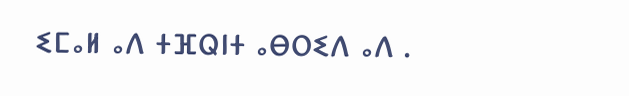ⵉⵎⴰⵍ ⴰⴷ ⵜⴼⵕⵏⵜ ⴰⴱⵔⵉⴷ ⴰⴷ .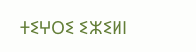ⵜⵉⵖⵔⵉ ⵉⵣⵉⵍⵏ